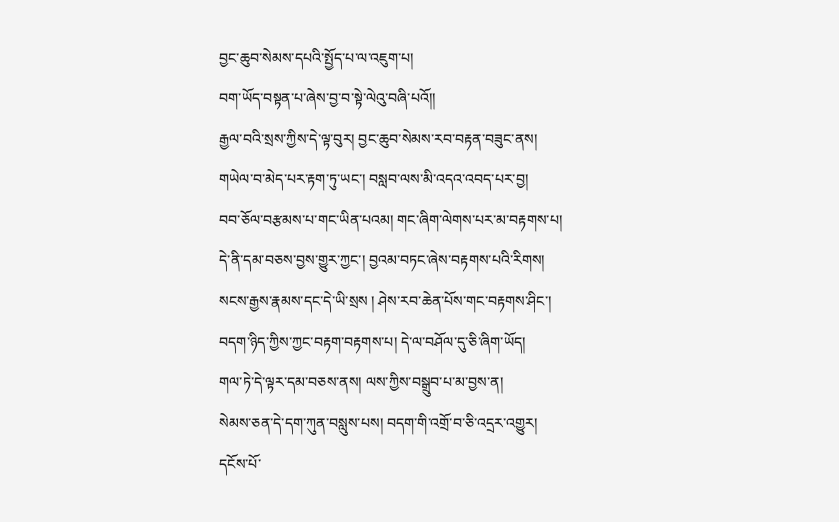བྱང་ཆུབ་སེམས་དཔའི་སྤྱོད་པ་ལ་འཇུག་པ།
བག་ཡོད་བསྟན་པ་ཞེས་བྱ་བ་སྟེ་ལེའུ་བཞི་པའོ།།
རྒྱལ་བའི་སྲས་ཀྱིས་དེ་ལྟ་བུར། བྱང་ཆུབ་སེམས་རབ་བརྟན་བཟུང་ནས།
གཡེལ་བ་མེད་པར་རྟག་ཏུ་ཡང་། བསླབ་ལས་མི་འདའ་འབད་པར་བྱ།
བབ་ཅོལ་བརྩམས་པ་གང་ཡིན་པའམ། གང་ཞིག་ལེགས་པར་མ་བརྟགས་པ།
དེ་ནི་དམ་བཅས་བྱས་གྱུར་ཀྱང་། བྱའམ་བཏང་ཞེས་བརྟགས་པའི་རིགས།
སངས་རྒྱས་རྣམས་དང་དེ་ཡི་སྲས ། ཤེས་རབ་ཆེན་པོས་གང་བརྟགས་ཤིང་།
བདག་ཉིད་ཀྱིས་ཀྱང་བརྟག་བརྟགས་པ། དེ་ལ་བཤོལ་དུ་ཅི་ཞིག་ཡོད།
གལ་ཏེ་དེ་ལྟར་དམ་བཅས་ནས། ལས་ཀྱིས་བསྒྲུབ་པ་མ་བྱས་ན།
སེམས་ཅན་དེ་དག་ཀུན་བསླུས་པས། བདག་གི་འགྲོ་བ་ཅི་འདྲར་འགྱུར།
དངོས་པོ་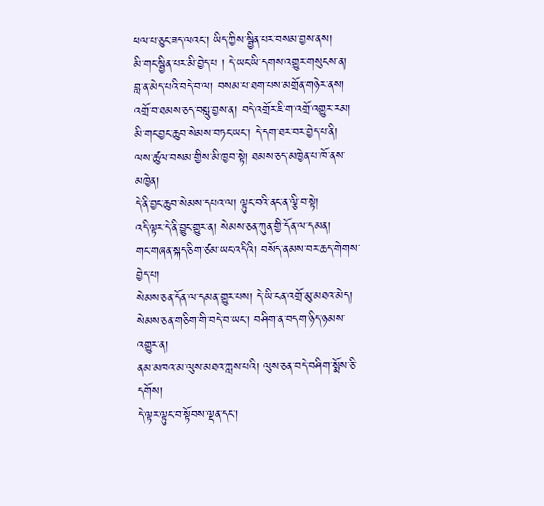ཕལ་པ་ཅུང་ཟད་ལའང་། ཡིད་ཀྱིས་སྦྱིན་པར་བསམ་བྱས་ནས།
མི་གང་སྦྱིན་པར་མི་བྱེད་པ ། དེ་ཡང་ཡི་དགས་འགྱུར་གསུངས་ན།
བླ་ན་མེད་པའི་བདེ་བ་ལ། བསམ་པ་ཐག་པས་མགྲོན་གཉེར་ནས།
འགྲོ་བ་ཐམས་ཅད་བསླུ་བྱས་ན། བདེ་འགྲོར་ཇི་ག་འགྲོ་འགྱུར་རམ།
མི་གང་བྱང་ཆུབ་སེམས་བཏང་ཡང་། དེ་དག་ཐར་བར་བྱེད་པ་ནི།
ལས་ཚུལ་བསམ་གྱིས་མི་ཁྱབ་སྟེ། ཐམས་ཅད་མཁྱེན་པ་ཁོ་ནས་མཁྱེན།
དེ་ནི་བྱང་ཆུབ་སེམས་དཔའ་ལ། ལྟུང་བའི་ནང་ན་ལྕི་བ་སྟེ།
འདི་ལྟར་དེ་ནི་བྱུང་གྱུར་ན། སེམས་ཅན་ཀུན་གྱི་དོན་ལ་དམན།
གང་གཞན་སྐད་ཅིག་ཙམ་ཡང་འདིའི། བསོད་ནམས་བར་ཆད་གེགས་བྱེད་པ།
སེམས་ཅན་དོན་ལ་དམན་གྱུར་པས། དེ་ཡི་ངན་འགྲོ་མུ་མཐའ་མེད།
སེམས་ཅན་གཅིག་གི་བདེ་བ་ཡང་། བཤིག་ན་བདག་ཉིད་ཉམས་འགྱུར་ན།
ནམ་མཁའ་མ་ལུས་མཐའ་ཀླས་པའི། ལུས་ཅན་བདེ་བཤིག་སྨོས་ཅི་དགོས།
དེ་ལྟར་ལྟུང་བ་སྟོབས་ལྡན་དང་།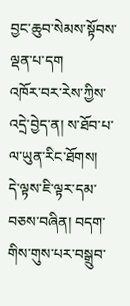བྱང་ཆུབ་སེམས་སྟོབས་ལྡན་པ་དག
འཁོར་བར་རེས་ཀྱིས་འདྲེ་བྱེད་ན། ས་ཐོབ་པ་ལ་ཡུན་རིང་ཐོགས།
དེ་ལྟས་ཇི་ལྟར་དམ་བཅས་བཞིན། བདག་གིས་གུས་པར་བསྒྲུབ་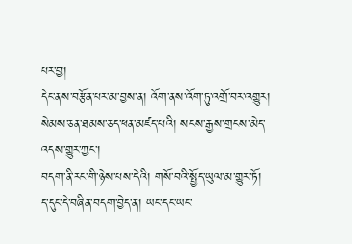པར་བྱ།
དེང་ནས་བརྩོན་པར་མ་བྱས་ན། འོག་ནས་འོག་ཏུ་འགྲོ་བར་འགྱུར།
སེམས་ཅན་ཐམས་ཅད་ཕན་མཛད་པའི། སངས་རྒྱས་གྲངས་མེད་འདས་གྱུར་ཀྱང་།
བདག་ནི་རང་གི་ཉེས་པས་དེའི། གསོ་བའི་སྤྱོད་ཡུལ་མ་གྱུར་ཏོ།
ད་དུང་དེ་བཞིན་བདག་བྱེད་ན། ཡང་དང་ཡང་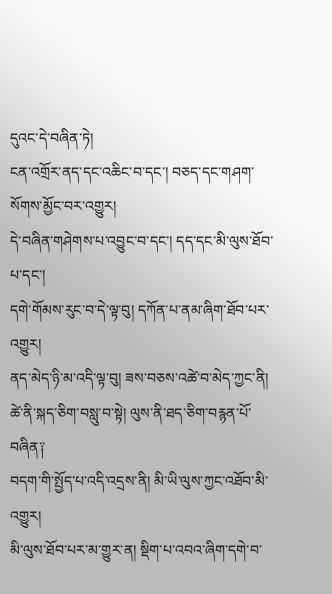དུའང་དེ་བཞིན་ཏེ།
ངན་འགྲོར་ནད་དང་འཆིང་བ་དང་། བཅད་དང་གཤག་སོགས་མྱོང་བར་འགྱུར།
དེ་བཞིན་གཤེགས་པ་འབྱུང་བ་དང་། དད་དང་མི་ལུས་ཐོབ་པ་དང་།
དགེ་གོམས་རུང་བ་དེ་ལྟ་བུ། དཀོན་པ་ནམ་ཞིག་ཐོབ་པར་འགྱུར།
ནད་མེད་ཉི་མ་འདི་ལྟ་བུ། ཟས་བཅས་འཚེ་བ་མེད་ཀྱང་ནི།
ཚེ་ནི་སྐད་ཅིག་བསླུ་བ་སྟེ། ལུས་ནི་ཐད་ཅིག་བརྙན་པོ་བཞིན༑
བདག་གི་སྤྱོད་པ་འདི་འདྲས་ནི། མི་ཡི་ལུས་ཀྱང་འཐོབ་མི་འགྱུར།
མི་ལུས་ཐོབ་པར་མ་གྱུར་ན། སྡིག་པ་འབའ་ཞིག་དགེ་བ་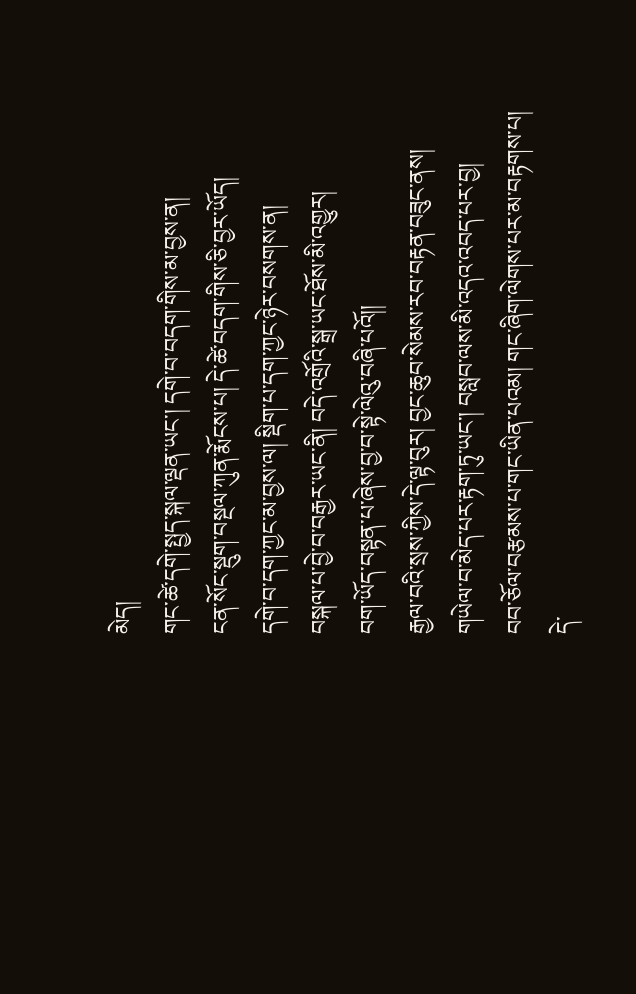མེད།
གང་ཚེ་དགེ་སྤྱད་སྐལ་ལྡན་ཡང་། དགེ་བ་བདག་གིས་མ་བྱས་ན།
ངན་སོང་སྡུག་བསྔལ་ཀུན་རྨོངས་པ། དེ་ཚེ་བདག་གིས་ཅི་བྱར་ཡོད།
དགེ་བ་དག་ཀྱང་མ་བྱས་ལ། སྡིག་པ་དག་ཀྱང་ཉེར་བསགས་ན།
བསྐལ་པ་བྱེ་བ་བརྒྱར་ཡང་ནི། བདེ་འགྲོའི་སྒྲ་ཡང་ཐོས་མི་འགྱུར།
བག་ཡོད་བསྟན་པ་ཞེས་བྱ་བ་སྟེ་ལེའུ་བཞི་པའོ།།
རྒྱལ་བའི་སྲས་ཀྱིས་དེ་ལྟ་བུར། བྱང་ཆུབ་སེམས་རབ་བརྟན་བཟུང་ནས།
གཡེལ་བ་མེད་པར་རྟག་ཏུ་ཡང་། བསླབ་ལས་མི་འདའ་འབད་པར་བྱ།
བབ་ཅོལ་བརྩམས་པ་གང་ཡིན་པའམ། གང་ཞིག་ལེགས་པར་མ་བརྟགས་པ།
དེ་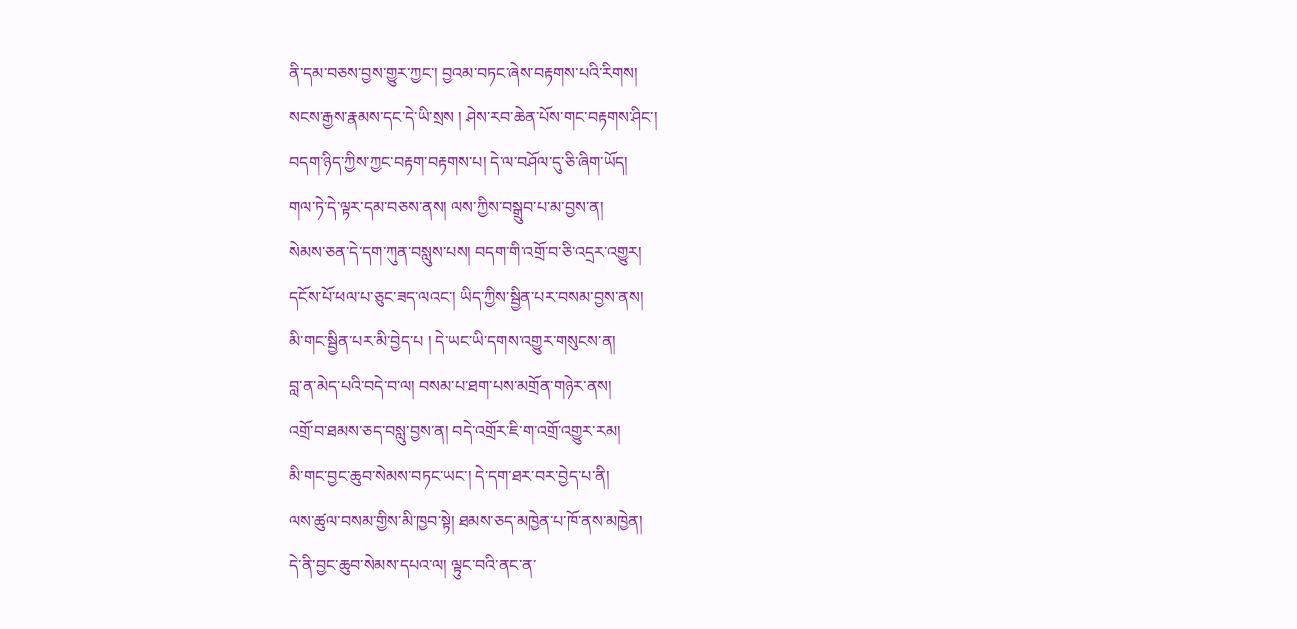ནི་དམ་བཅས་བྱས་གྱུར་ཀྱང་། བྱའམ་བཏང་ཞེས་བརྟགས་པའི་རིགས།
སངས་རྒྱས་རྣམས་དང་དེ་ཡི་སྲས ། ཤེས་རབ་ཆེན་པོས་གང་བརྟགས་ཤིང་།
བདག་ཉིད་ཀྱིས་ཀྱང་བརྟག་བརྟགས་པ། དེ་ལ་བཤོལ་དུ་ཅི་ཞིག་ཡོད།
གལ་ཏེ་དེ་ལྟར་དམ་བཅས་ནས། ལས་ཀྱིས་བསྒྲུབ་པ་མ་བྱས་ན།
སེམས་ཅན་དེ་དག་ཀུན་བསླུས་པས། བདག་གི་འགྲོ་བ་ཅི་འདྲར་འགྱུར།
དངོས་པོ་ཕལ་པ་ཅུང་ཟད་ལའང་། ཡིད་ཀྱིས་སྦྱིན་པར་བསམ་བྱས་ནས།
མི་གང་སྦྱིན་པར་མི་བྱེད་པ ། དེ་ཡང་ཡི་དགས་འགྱུར་གསུངས་ན།
བླ་ན་མེད་པའི་བདེ་བ་ལ། བསམ་པ་ཐག་པས་མགྲོན་གཉེར་ནས།
འགྲོ་བ་ཐམས་ཅད་བསླུ་བྱས་ན། བདེ་འགྲོར་ཇི་ག་འགྲོ་འགྱུར་རམ།
མི་གང་བྱང་ཆུབ་སེམས་བཏང་ཡང་། དེ་དག་ཐར་བར་བྱེད་པ་ནི།
ལས་ཚུལ་བསམ་གྱིས་མི་ཁྱབ་སྟེ། ཐམས་ཅད་མཁྱེན་པ་ཁོ་ནས་མཁྱེན།
དེ་ནི་བྱང་ཆུབ་སེམས་དཔའ་ལ། ལྟུང་བའི་ནང་ན་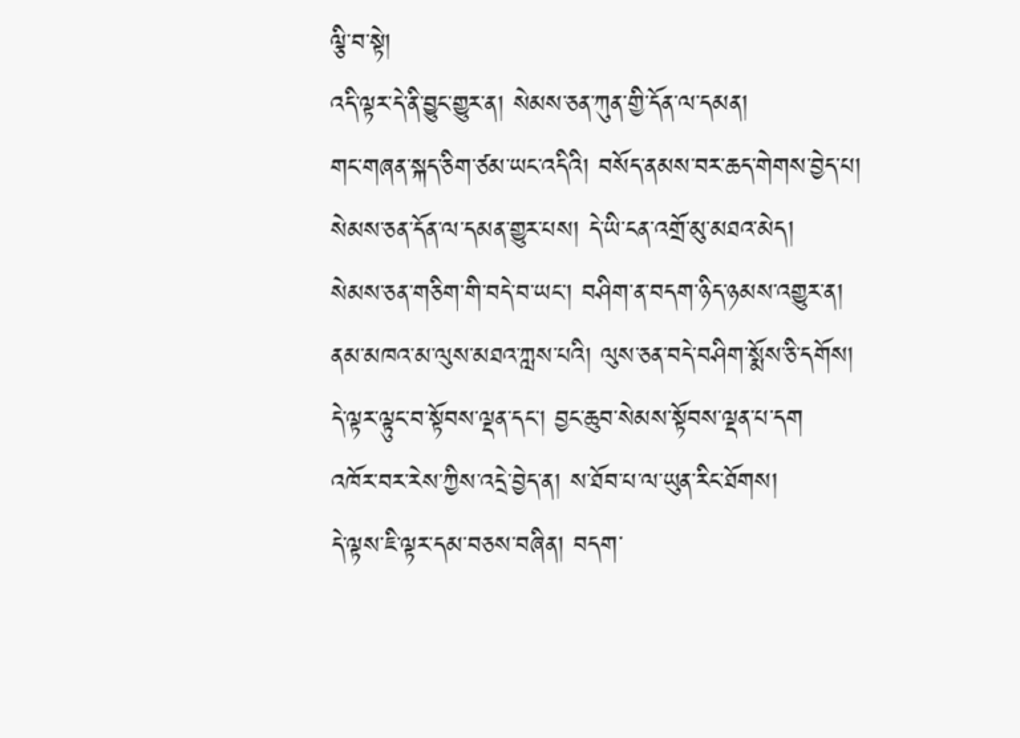ལྕི་བ་སྟེ།
འདི་ལྟར་དེ་ནི་བྱུང་གྱུར་ན། སེམས་ཅན་ཀུན་གྱི་དོན་ལ་དམན།
གང་གཞན་སྐད་ཅིག་ཙམ་ཡང་འདིའི། བསོད་ནམས་བར་ཆད་གེགས་བྱེད་པ།
སེམས་ཅན་དོན་ལ་དམན་གྱུར་པས། དེ་ཡི་ངན་འགྲོ་མུ་མཐའ་མེད།
སེམས་ཅན་གཅིག་གི་བདེ་བ་ཡང་། བཤིག་ན་བདག་ཉིད་ཉམས་འགྱུར་ན།
ནམ་མཁའ་མ་ལུས་མཐའ་ཀླས་པའི། ལུས་ཅན་བདེ་བཤིག་སྨོས་ཅི་དགོས།
དེ་ལྟར་ལྟུང་བ་སྟོབས་ལྡན་དང་། བྱང་ཆུབ་སེམས་སྟོབས་ལྡན་པ་དག
འཁོར་བར་རེས་ཀྱིས་འདྲེ་བྱེད་ན། ས་ཐོབ་པ་ལ་ཡུན་རིང་ཐོགས།
དེ་ལྟས་ཇི་ལྟར་དམ་བཅས་བཞིན། བདག་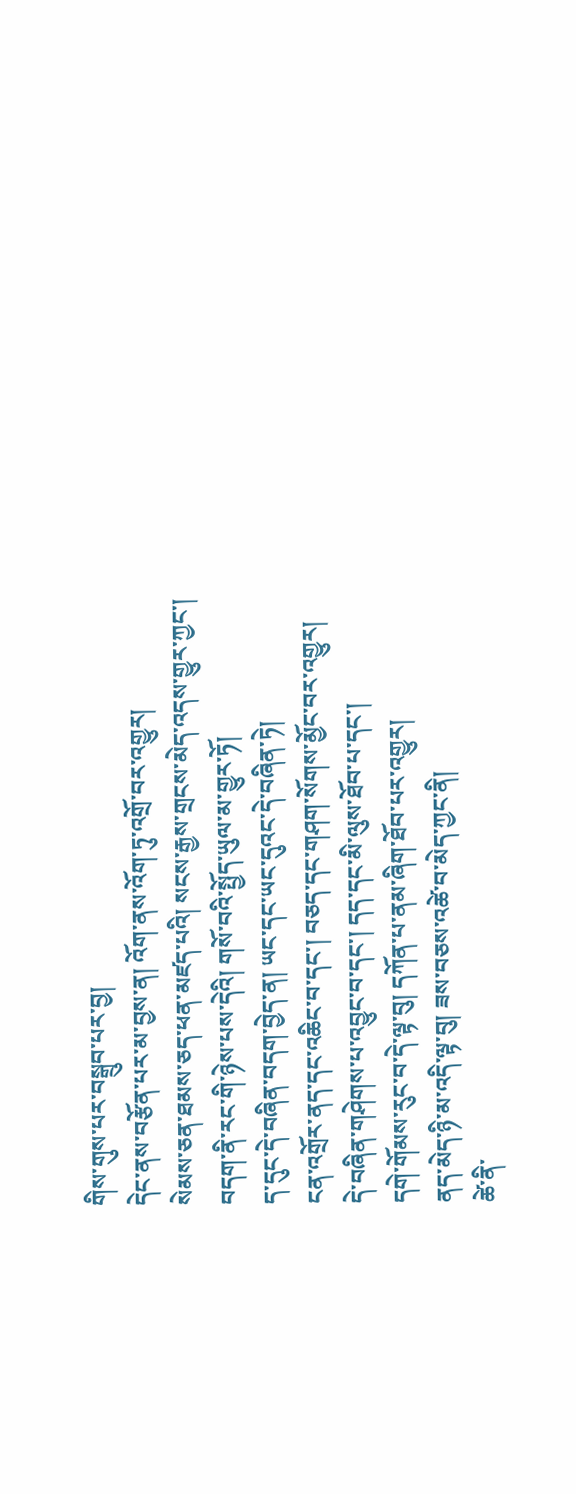གིས་གུས་པར་བསྒྲུབ་པར་བྱ།
དེང་ནས་བརྩོན་པར་མ་བྱས་ན། འོག་ནས་འོག་ཏུ་འགྲོ་བར་འགྱུར།
སེམས་ཅན་ཐམས་ཅད་ཕན་མཛད་པའི། སངས་རྒྱས་གྲངས་མེད་འདས་གྱུར་ཀྱང་།
བདག་ནི་རང་གི་ཉེས་པས་དེའི། གསོ་བའི་སྤྱོད་ཡུལ་མ་གྱུར་ཏོ།
ད་དུང་དེ་བཞིན་བདག་བྱེད་ན། ཡང་དང་ཡང་དུའང་དེ་བཞིན་ཏེ།
ངན་འགྲོར་ནད་དང་འཆིང་བ་དང་། བཅད་དང་གཤག་སོགས་མྱོང་བར་འགྱུར།
དེ་བཞིན་གཤེགས་པ་འབྱུང་བ་དང་། དད་དང་མི་ལུས་ཐོབ་པ་དང་།
དགེ་གོམས་རུང་བ་དེ་ལྟ་བུ། དཀོན་པ་ནམ་ཞིག་ཐོབ་པར་འགྱུར།
ནད་མེད་ཉི་མ་འདི་ལྟ་བུ། ཟས་བཅས་འཚེ་བ་མེད་ཀྱང་ནི།
ཚེ་ནི་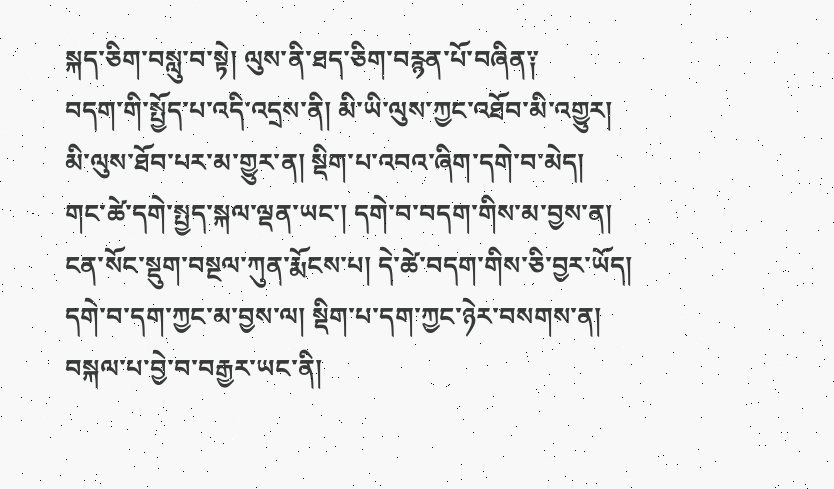སྐད་ཅིག་བསླུ་བ་སྟེ། ལུས་ནི་ཐད་ཅིག་བརྙན་པོ་བཞིན༑
བདག་གི་སྤྱོད་པ་འདི་འདྲས་ནི། མི་ཡི་ལུས་ཀྱང་འཐོབ་མི་འགྱུར།
མི་ལུས་ཐོབ་པར་མ་གྱུར་ན། སྡིག་པ་འབའ་ཞིག་དགེ་བ་མེད།
གང་ཚེ་དགེ་སྤྱད་སྐལ་ལྡན་ཡང་། དགེ་བ་བདག་གིས་མ་བྱས་ན།
ངན་སོང་སྡུག་བསྔལ་ཀུན་རྨོངས་པ། དེ་ཚེ་བདག་གིས་ཅི་བྱར་ཡོད།
དགེ་བ་དག་ཀྱང་མ་བྱས་ལ། སྡིག་པ་དག་ཀྱང་ཉེར་བསགས་ན།
བསྐལ་པ་བྱེ་བ་བརྒྱར་ཡང་ནི།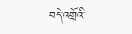བདེ་འགྲོའི་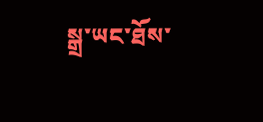སྒྲ་ཡང་ཐོས་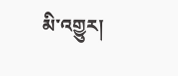མི་འགྱུར།